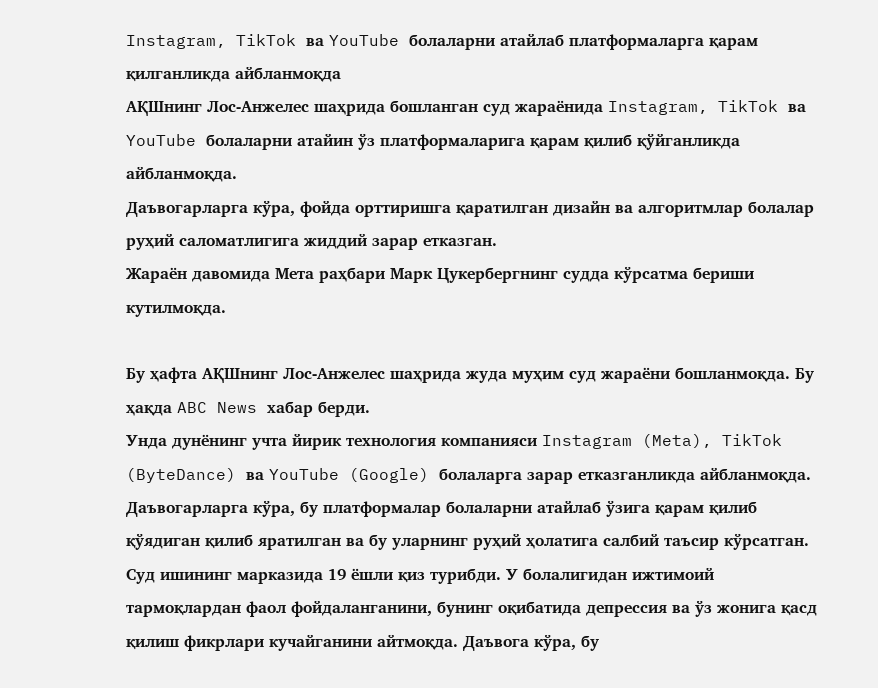Instagram, TikTok ва YouTube болаларни атайлаб платформаларга қарам қилганликда айбланмоқда
АҚШнинг Лос-Анжелес шаҳрида бошланган суд жараёнида Instagram, TikTok ва YouTube болаларни атайин ўз платформаларига қарам қилиб қўйганликда айбланмоқда.
Даъвогарларга кўра, фойда орттиришга қаратилган дизайн ва алгоритмлар болалар руҳий саломатлигига жиддий зарар етказган.
Жараён давомида Мета раҳбари Марк Цукербергнинг судда кўрсатма бериши кутилмоқда.

Бу ҳафта АҚШнинг Лос-Анжелес шаҳрида жуда муҳим суд жараёни бошланмоқда. Бу ҳақда ABC News хабар берди.
Унда дунёнинг учта йирик технология компанияси Instagram (Meta), TikTok (ByteDance) ва YouTube (Google) болаларга зарар етказганликда айбланмоқда. Даъвогарларга кўра, бу платформалар болаларни атайлаб ўзига қарам қилиб қўядиган қилиб яратилган ва бу уларнинг руҳий ҳолатига салбий таъсир кўрсатган.
Суд ишининг марказида 19 ёшли қиз турибди. У болалигидан ижтимоий тармоқлардан фаол фойдаланганини, бунинг оқибатида депрессия ва ўз жонига қасд қилиш фикрлари кучайганини айтмоқда. Даъвога кўра, бу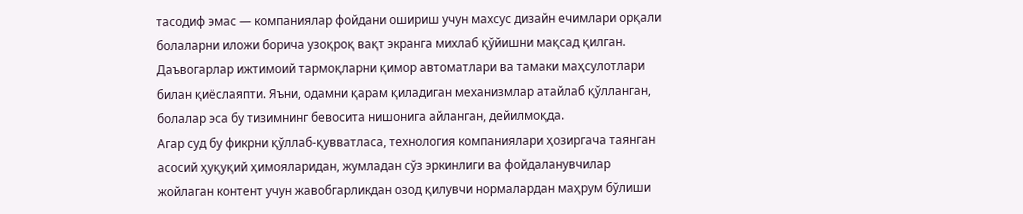тасодиф эмас — компаниялар фойдани ошириш учун махсус дизайн ечимлари орқали болаларни иложи борича узоқроқ вақт экранга михлаб қўйишни мақсад қилган.
Даъвогарлар ижтимоий тармоқларни қимор автоматлари ва тамаки маҳсулотлари билан қиёслаяпти. Яъни, одамни қарам қиладиган механизмлар атайлаб қўлланган, болалар эса бу тизимнинг бевосита нишонига айланган, дейилмоқда.
Агар суд бу фикрни қўллаб-қувватласа, технология компаниялари ҳозиргача таянган асосий ҳуқуқий ҳимояларидан, жумладан сўз эркинлиги ва фойдаланувчилар жойлаган контент учун жавобгарликдан озод қилувчи нормалардан маҳрум бўлиши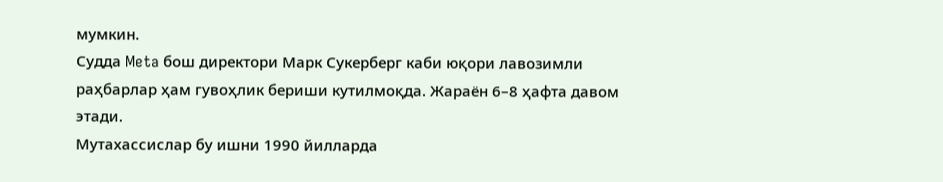мумкин.
Судда Meta бош директори Марк Сукерберг каби юқори лавозимли раҳбарлар ҳам гувоҳлик бериши кутилмоқда. Жараён 6–8 ҳафта давом этади.
Мутахассислар бу ишни 1990 йилларда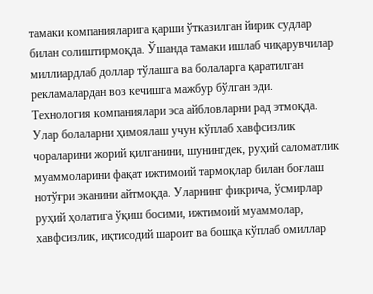тамаки компанияларига қарши ўтказилган йирик судлар билан солиштирмоқда. Ўшанда тамаки ишлаб чиқарувчилар миллиардлаб доллар тўлашга ва болаларга қаратилган рекламалардан воз кечишга мажбур бўлган эди.
Технология компаниялари эса айбловларни рад этмоқда. Улар болаларни ҳимоялаш учун кўплаб хавфсизлик чораларини жорий қилганини, шунингдек, руҳий саломатлик муаммоларини фақат ижтимоий тармоқлар билан боғлаш нотўғри эканини айтмоқда. Уларнинг фикрича, ўсмирлар руҳий ҳолатига ўқиш босими, ижтимоий муаммолар, хавфсизлик, иқтисодий шароит ва бошқа кўплаб омиллар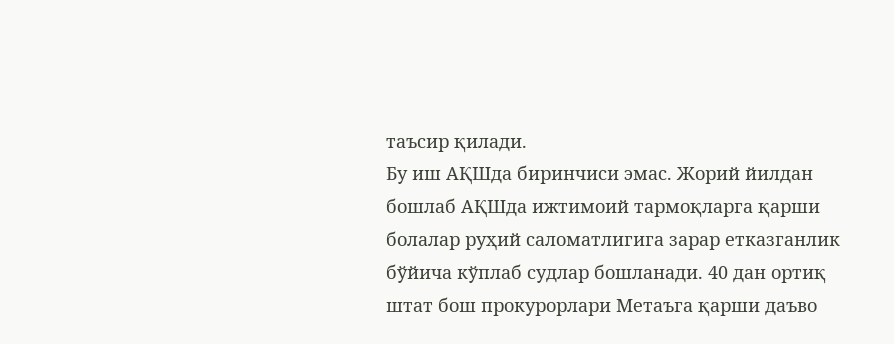таъсир қилади.
Бу иш АҚШда биринчиси эмас. Жорий йилдан бошлаб АҚШда ижтимоий тармоқларга қарши болалар руҳий саломатлигига зарар етказганлик бўйича кўплаб судлар бошланади. 40 дан ортиқ штат бош прокурорлари Метаъга қарши даъво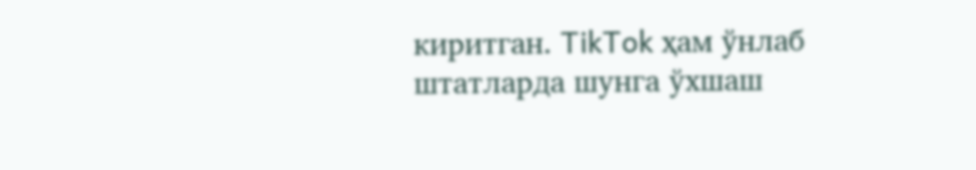киритган. TikTok ҳам ўнлаб штатларда шунга ўхшаш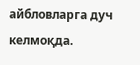айбловларга дуч келмоқда.